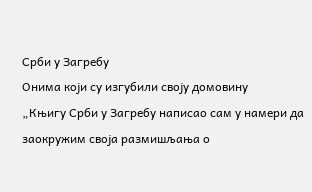Срби у Загребу
Онима који су изгубили своју домовину
„Књигу Срби у Загребу написао сам у намери да заокружим своја размишљања о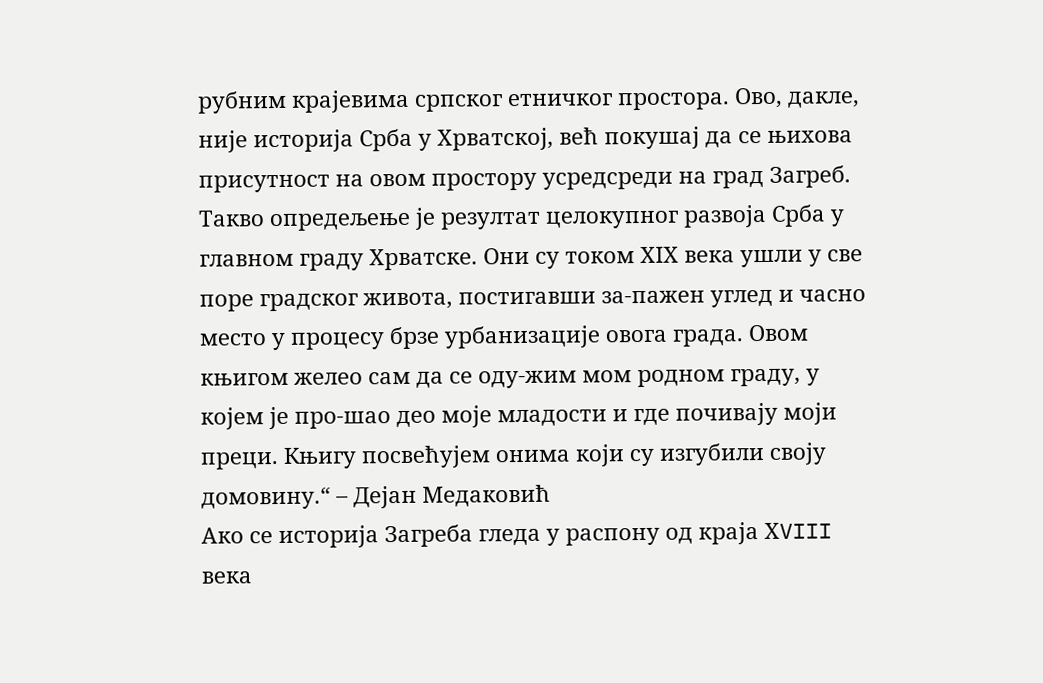рубним крајевима српског етничког простора. Ово, дакле, није историја Срба у Хрватској, већ покушај да се њихова присутност на овом простору усредсреди на град Загреб. Такво опредељење је резултат целокупног развоја Срба у главном граду Хрватске. Они су током ХIХ века ушли у све поре градског живота, постигавши за-пажен углед и часно место у процесу брзе урбанизације овога града. Овом књигом желео сам да се оду-жим мом родном граду, у којем је про-шао део моје младости и где почивају моји преци. Књигу посвећујем онима који су изгубили своју домовину.“ – Дејан Медаковић
Ако се историја Загреба гледа у распону од краја ХVIII века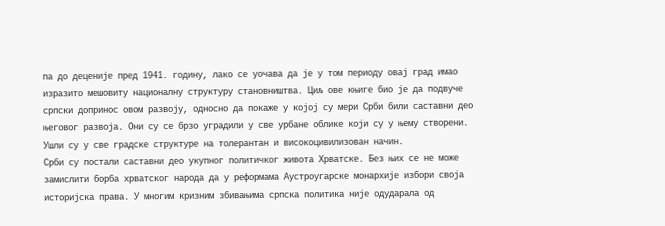па до деценије пред 1941. годину, лако се уочава да је у том периоду овај град имао изразито мешовиту националну структуру становништва. Циљ ове књиге био је да подвуче српски допринос овом развоју, односно да покаже у којој су мери Срби били саставни део његовог развоја. Они су се брзо уградили у све урбане облике који су у њему створени. Ушли су у све градске структуре на толерантан и високоцивилизован начин.
Срби су постали саставни део укупног политичког живота Хрватске. Без њих се не може замислити борба хрватског народа да у реформама Аустроугарске монархије избори своја историјска права. У многим кризним збивањима српска политика није одударала од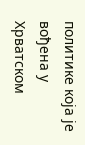политике која је вођена у Хрватском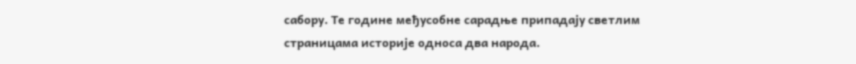сабору. Те године међусобне сарадње припадају светлим страницама историје односа два народа.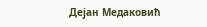Дејан Медаковић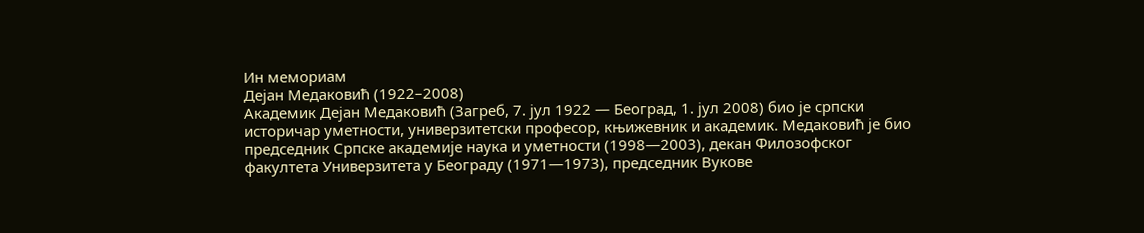Ин мемориам
Дејан Медаковић (1922–2008)
Академик Дејан Медаковић (Загреб, 7. јул 1922 — Београд, 1. јул 2008) био је српски историчар уметности, универзитетски професор, књижевник и академик. Медаковић је био председник Српске академије наука и уметности (1998—2003), декан Филозофског факултета Универзитета у Београду (1971—1973), председник Вукове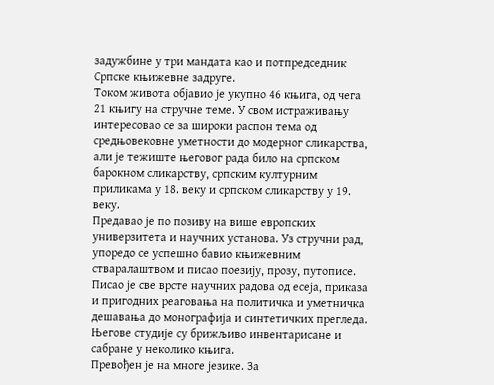задужбине у три мандата као и потпредседник Српске књижевне задруге.
Током живота објавио је укупно 46 књига, од чега 21 књигу на стручне теме. У свом истраживању интересовао се за широки распон тема од средњовековне уметности до модерног сликарства, али је тежиште његовог рада било на српском барокном сликарству, српским културним приликама у 18. веку и српском сликарству у 19. веку.
Предавао је по позиву на више европских универзитета и научних установа. Уз стручни рад, упоредо се успешно бавио књижевним стваралаштвом и писао поезију, прозу, путописе.
Писао је све врсте научних радова од есеја, приказа и пригодних реаговања на политичка и уметничка дешавања до монографија и синтетичких прегледа. Његове студије су брижљиво инвентарисане и сабране у неколико књига.
Превођен је на многе језике. За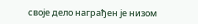своје дело награђен је низом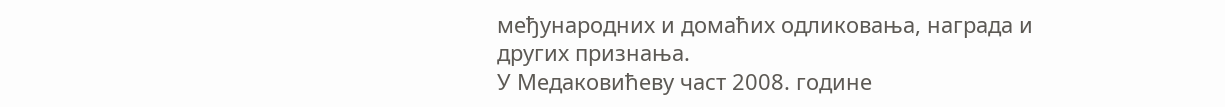међународних и домаћих одликовања, награда и других признања.
У Медаковићеву част 2008. године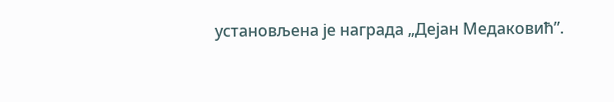установљена је награда „Дејан Медаковић”.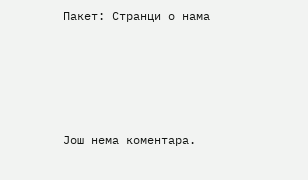Пакет: Странци о нама







Још нема коментара.